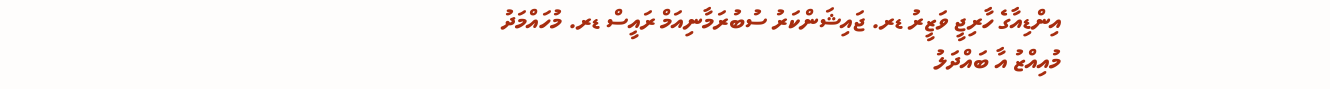އިންޑިއާގެ ހާރިޖީ ވަޒީރު ޑރ. ޖައިޝަންކަރު ސުބުރަމާނިއަމް ރައީސް ޑރ. މުހައްމަދު މުއިއްޒު އާ ބައްދަލު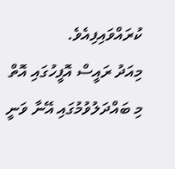ކުރައްވައިފިއެވެ.
މިއަދު ރައީސް އޮފީހުގައި އޮތް މި ބައްދަލުވުމުގައި އޭނާ ވަނީ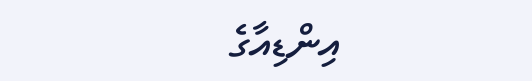އިންޑިއާގެ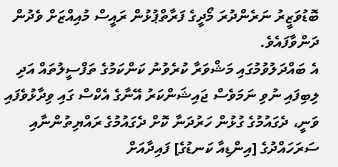ބޮޑުވަޒީރު ނަރެންދުރަ މޯދީގެ ފަރާތްޕުޅުން ރައީސް މުއިއްޒަށް ވެދުން ދަންވާފައެވެ.
އެ ބައްދަލުވުމުގައި މަޝްވަރާ ކުރެވުނު ކަންކަމުގެ ތަފްސީލުތައް އަދި ލިބިފައި ނުވި ނަމަވެސް ޖައިޝަންކަރު އޭނާގެ އެކްސް ގައި ވިދާޅުވެފައި ވަނީ، ދެގައުމުގެ ގުޅުން ހަރުދަނާ ކޮށް ދެގައުމުގެ ރައްޔިތުންނާއި ސަރަހައްދުގެ [އިންޑިއާ ކަނޑުގެ] ފައިދާއަށް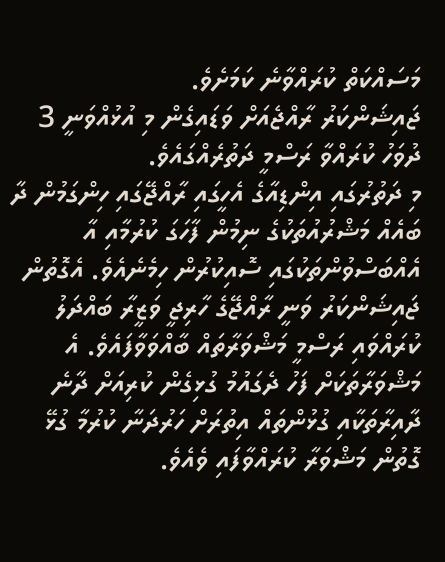މަސައްކަތް ކުރައްވާނެ ކަމަށެވެ.
ޖައިޝަންކަރު ރާއްޖެއަށް ވަޑައިގެން މި އުޅުއްވަނީ 3 ދުވަހު ކުރައްވާ ރަސްމީ ދަތުރެއްގައެވެ.
މި ދަތުރުގައި އިންޑިއާގެ އެހީގައި ރާއްޖޭގައި ހިންގަމުން ދާ ބައެއް މަޝްރުއުތަކުގެ ނިމުން ފާހަގަ ކުރުމާއި އާ އެއްބަސްވުންތަކުގައި ސޮއިކުރުން ހިމެނެއެވެ. އެގޮތުން ޖައިޝަންކަރު ވަނީ ރާއްޖޭގެ ހާރިޖީ ވަޒީރާ ބައްދަލު ކުރައްވައި ރަސްމީ މަޝްވަރާތައް ބާއްވަވާފައެވެ. އެ މަޝްވަރާތަކަށް ފަހު ދެގައުމު ގުޅިގެން ކުރިއަށް ދާނެ ދާއިރާތަކާއި ގުޅުންތައް އިތުރަށް ހަރުދަނާ ކުރުމާ ގުޅޭ ގޮތުން މަޝްވަރާ ކުރައްވާފައި ވެއެވެ.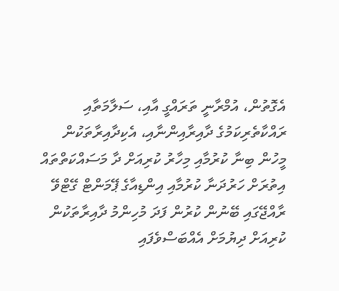އެގޮތުން، އުމްރާނީ ތަރައްގީ އާއި، ސަލާމަތާއި ރައްކާތެރިކަމުގެ ދާއިރާއިންނާއި، އެކިދާއިރާތަކުން މީހުން ބިނާ ކުރުމާއި މިހާރު ކުރިއަށް ދާ މަސައްކަތްތައް އިތުރަށް ހަރުދަނާ ކުރުމާއި އިންޑިއާގެ ޕޭމަންޓް ގޭޓްވޭ ރާއްޖޭގައި ބޭނުން ކުރުން ފަދަ މުހިންމު ދާއިރާތަކުން ކުރިއަށް ދިޔުމަށް އެއްބަސްވެފައި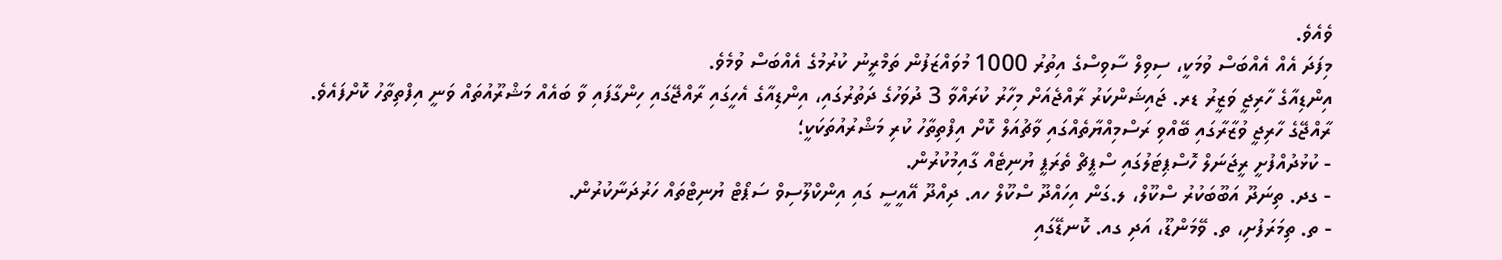ވެއެވެ.
މިފަދަ އެއް އެއްބަސް ވުމަކީ، ސިވިލް ސާވިސްގެ އިތުރު 1000 މުވައްޒަފުން ތަމްރީނު ކުރުމުގެ އެއްބަސް ވުމެވެ.
އިންޑިއާގެ ހާރިޖީ ވަޒީރު ޑރ. ޖައިޝަންކަރު ރާއްޖެއަށް މިހާރު ކުރައްވާ 3 ދުވަހުގެ ދަތުރުގައި، އިންޑިއާގެ އެހީގައި ރާއްޖޭގައި ހިންގާފައި ވާ ބައެއް މަޝްރޫއުތައް ވަނީ އިފްތިތާހު ކޮށްފައެވެ.
ރާއްޖޭގެ ހާރިޖީ ވުޒާރާގައި ބޭއްވި ރަސްމިއްޔާތެއްގައި ވާޗުއަލް ކޮށް އިފްތިތާހު ކުރި މަޝްރުއުތަކަކީ؛
- ކުޅުދުއްފުށީ ރީޖަނަލް ހޮސްޕިޓަލުގައި ސްޕީޗް ތެރަޕީ ޔުނިޓެއް ގާއިމުކުރުން.
- ގދ. ތިނަދޫ އަބޫބަކުރު ސްކޫލް، ލ.ގަން އިހައްދޫ ސްކޫލް ހއ. ދިއްދޫ އޭއީސީ ގައި އިންކްލޫސިވް ސަޕޯޓް ޔުނިޓްތައް ހަރުދަނާކުރުން.
- ތ. ތިމަރަފުށި، ތ. ވޭމަންޑޫ، އަދި ގއ. ކޮނޑޭގައި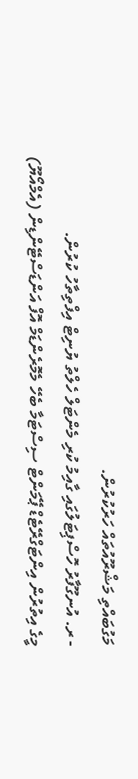މަގުބައްތި މަޝްރޫއުތައް ހަރުކުރުން.
- ރ. އުނގޫފާރު ހޮސްޕިޓަލުގައި ގާއިމު ކުރި މެންޓަލް ހެލްތު ޔުނިޓް އިފްތިތާހު ކުރުން.
މީގެ އިތުރުން އިންޓަގްރޭޓެޑް ޕޭމަންޓް ސިސްޓަމާ ބެހޭ މެމޮރެންޑަމް އޮފް އަންޑަސްޓޭންޑިން (އެމްއޯޔޫ)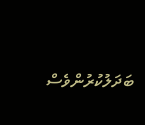ބަދަލުކުރުންވެސް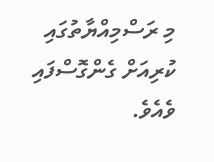މި ރަސްމިއްޔާތުގައި ކުރިއަށް ގެންގޮސްފައި ވެއެވެ.